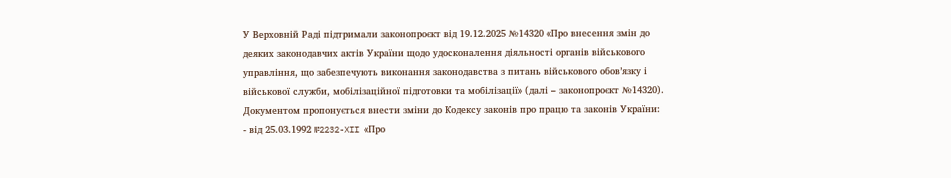У Верховній Раді підтримали законопроєкт від 19.12.2025 №14320 «Про внесення змін до деяких законодавчих актів України щодо удосконалення діяльності органів військового управління, що забезпечують виконання законодавства з питань військового обов’язку і військової служби, мобілізаційної підготовки та мобілізації» (далі – законопроєкт №14320).
Документом пропонується внести зміни до Кодексу законів про працю та законів України:
- від 25.03.1992 №2232-XII «Про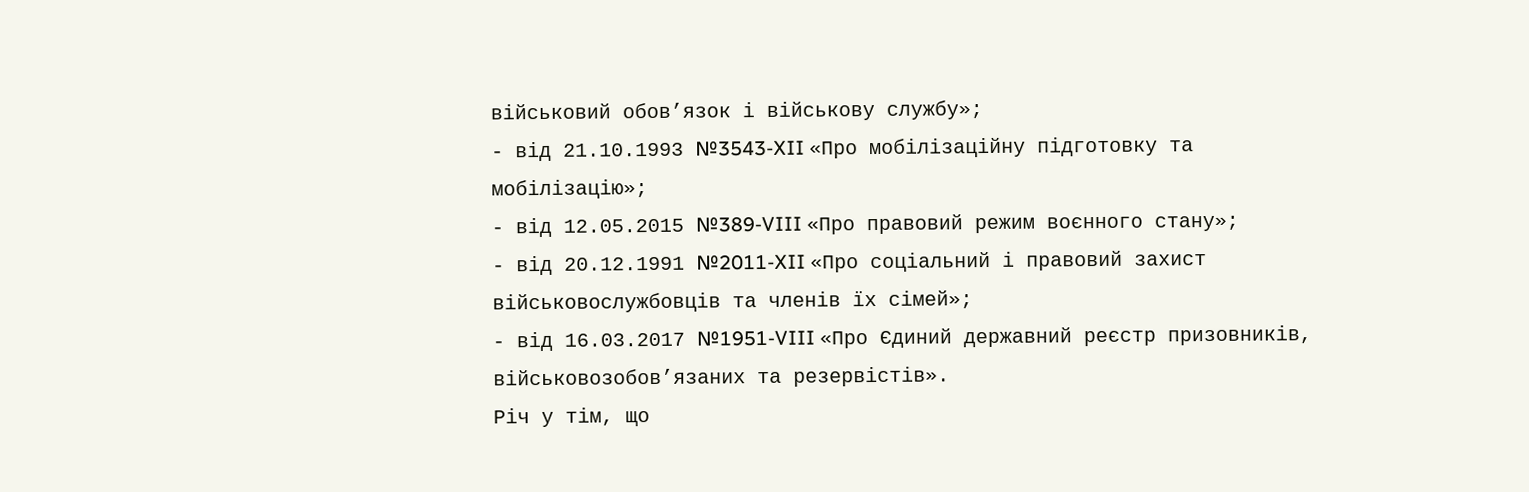військовий обов’язок і військову службу»;
- від 21.10.1993 №3543-XII «Про мобілізаційну підготовку та мобілізацію»;
- від 12.05.2015 №389-VIII «Про правовий режим воєнного стану»;
- від 20.12.1991 №2011-XII «Про соціальний і правовий захист військовослужбовців та членів їх сімей»;
- від 16.03.2017 №1951-VIII «Про Єдиний державний реєстр призовників, військовозобов’язаних та резервістів».
Річ у тім, що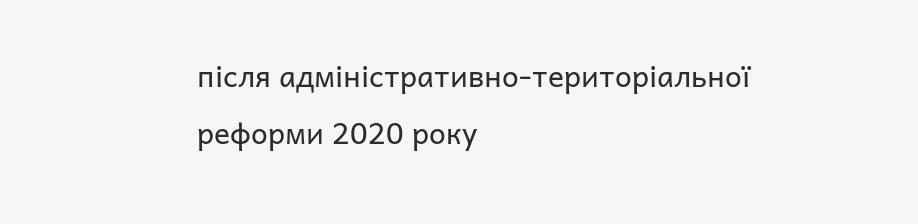після адміністративно-територіальної реформи 2020 року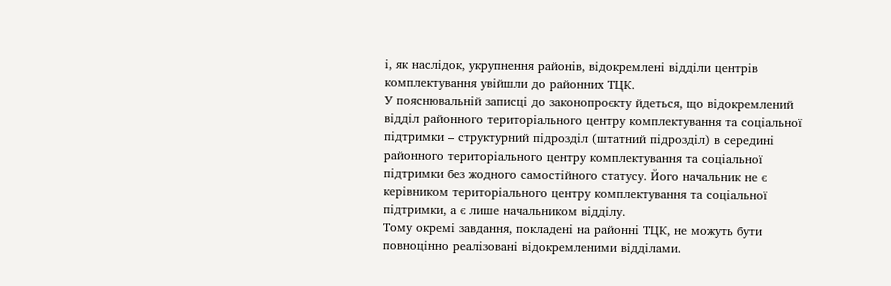і, як наслідок, укрупнення районів, відокремлені відділи центрів комплектування увійшли до районних ТЦК.
У пояснювальній записці до законопроєкту йдеться, що відокремлений відділ районного територіального центру комплектування та соціальної підтримки – структурний підрозділ (штатний підрозділ) в середині районного територіального центру комплектування та соціальної підтримки без жодного самостійного статусу. Його начальник не є керівником територіального центру комплектування та соціальної підтримки, а є лише начальником відділу.
Тому окремі завдання, покладені на районні ТЦК, не можуть бути повноцінно реалізовані відокремленими відділами.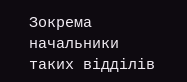Зокрема начальники таких відділів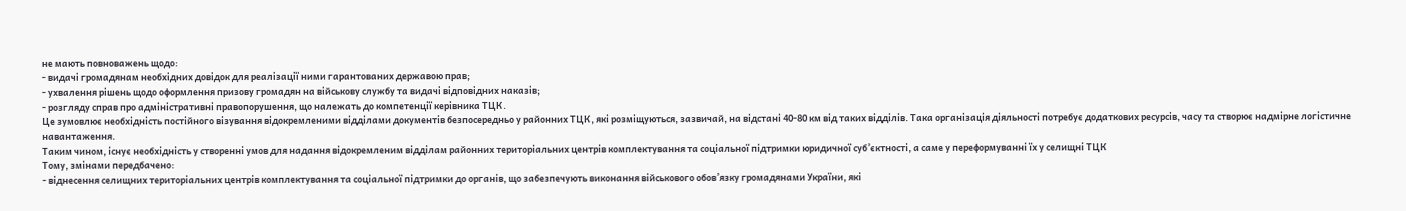не мають повноважень щодо:
- видачі громадянам необхідних довідок для реалізації ними гарантованих державою прав;
- ухвалення рішень щодо оформлення призову громадян на військову службу та видачі відповідних наказів;
- розгляду справ про адміністративні правопорушення, що належать до компетенції керівника ТЦК.
Це зумовлює необхідність постійного візування відокремленими відділами документів безпосередньо у районних ТЦК, які розміщуються, зазвичай, на відстані 40-80 км від таких відділів. Така організація діяльності потребує додаткових ресурсів, часу та створює надмірне логістичне навантаження.
Таким чином, існує необхідність у створенні умов для надання відокремленим відділам районних територіальних центрів комплектування та соціальної підтримки юридичної суб’єктності, а саме у переформуванні їх у селищні ТЦК
Тому, змінами передбачено:
- віднесення селищних територіальних центрів комплектування та соціальної підтримки до органів, що забезпечують виконання військового обов’язку громадянами України, які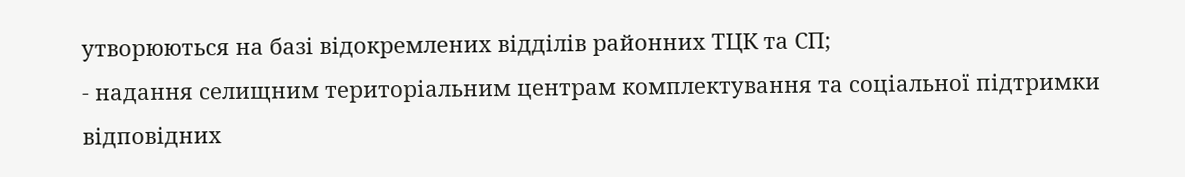утворюються на базі відокремлених відділів районних ТЦК та СП;
- надання селищним територіальним центрам комплектування та соціальної підтримки відповідних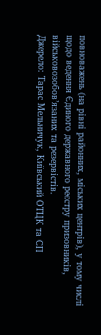повноважень (на рівні районних, міських центрів), у тому числі щодо ведення Єдиного державного реєстру призовників, військовозобов’язаних та резервістів.
Джерело: Тарас Мельничук, Київський ОТЦК та СП